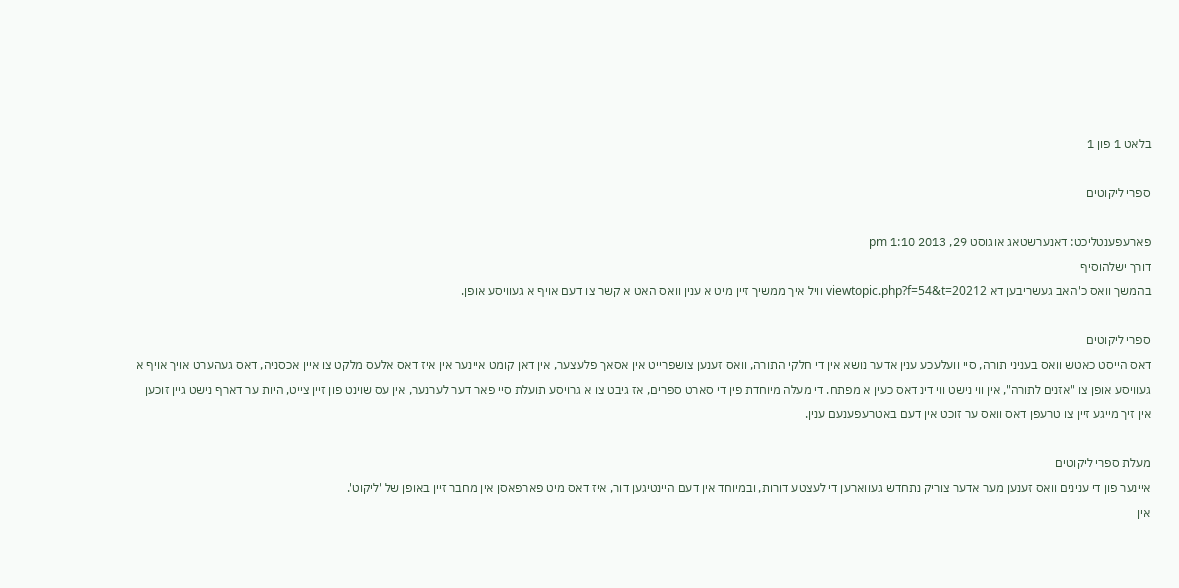בלאט 1 פון 1

ספרי ליקוטים

פארעפענטליכט: דאנערשטאג אוגוסט 29, 2013 1:10 pm
דורך ישלהוסיף
בהמשך וואס כ'האב געשריבען דא viewtopic.php?f=54&t=20212 וויל איך ממשיך זיין מיט א ענין וואס האט א קשר צו דעם אויף א געוויסע אופן.

ספרי ליקוטים
דאס הייסט כאטש וואס בעניני תורה, סיי וועלעכע ענין אדער נושא אין די חלקי התורה, וואס זענען צושפרייט אין אסאך פלעצער, אין דאן קומט איינער אין איז דאס אלעס מלקט צו איין אכסניה, דאס געהערט אויך אויף א געוויסע אופן צו "אזנים לתורה", אין ווי נישט ווי דינ דאס כעין א מפתח. די מעלה מיוחדת פין די סארט ספרים, אז גיבט צו א גרויסע תועלת סיי פאר דער לערנער, אין עס שוינט פון זיין צייט, היות ער דארף נישט גיין זוכען אין זיך מייגע זיין צו טרעפן דאס וואס ער זוכט אין דעם באטרעפענעם ענין.

מעלת ספרי ליקוטים
איינער פון די ענינים וואס זענען מער אדער צוריק נתחדש געווארען די לעצטע דורות, ובמיוחד אין דעם היינטיגען דור, איז דאס מיט פארפאסן אין מחבר זיין באופן של 'ליקוט'.
אין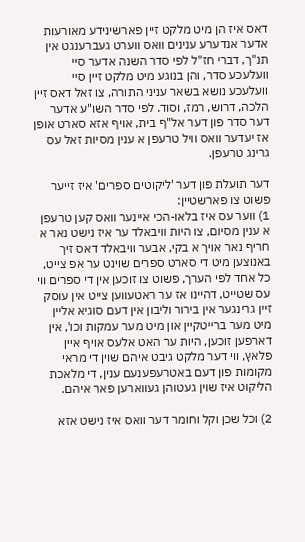דאס איז הן מיט מלקט זיין פארשינידע מאורעות אדער אנדערע ענינים וואס ווערט געברענגט אין תנ"ך, דברי חז"ל לפי סדר השנה אדער סיי וועלעכע סדר, והן בנוגע מיט מלקט זיין סיי וועלעכע נושא בשאר עניני התורה, צו זאל דאס זיין הלכה, דרוש, רמז, וסוד. לפי סדר השו"ע אדער דער סדר פון דער אל"ף בית, אויף אזא סארט אופן אז יעדער וואס וויל טרעפן א ענין מסיות זאל עס גרינג טרעפן.

דער תועלת פון דער 'ליקוטים ספרים' איז זייער פשוט צו פארשטיין:
1) ווער עס איז בלאו-הכי איינער וואס קען טרעפן א ענין מסיום, צו היות וויבאלד ער איז נישט נאר א חריף נאר אויך א בקי, אבער וויבאלד דאס זיך באנוצען מיט די סארט ספרים שוינט ער אפ צייט, כל אחד לפי הערך, פשוט צו זוכען אין די ספרים ווי עס שטייט, דהיינו אז ער ראטעווען צייט אין עוסק זיין גרינגער אין בירור וליבון אין דעם סוגיא אליין מיט מער ברייטקיין און מיט מער עמקות וכו', אין דארפען זוכען, היות ער האט אלעס אויף איין פלאץ, ווי דער מלקט גיבט איהם שוין די מראי מקומות פון דעם באטרעפענעם ענין, די מלאכת הליקוט איז שוין געטוהן געווארען פאר איהם.

2) וכל שכן וקל וחומר דער וואס איז נישט אזא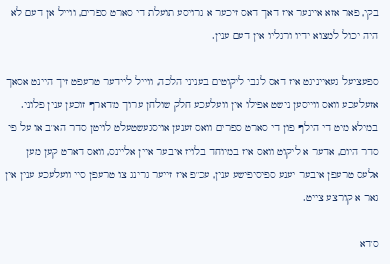בקי, פאר אזא איינער איז דאך דאס זיכער א גרויסע תועלת די סארט ספרים, ווייל אן דעם לא היה יכול למצוא ידיו ורגליו אין דעם ענין.

ספעציעל געאייניגט איז דאס לגבי ליקוטים בעניני הלכה, ווייל ליידער טרעפט זיך היינט אסאך אזעלעכע וואס ווייסען נישט אפילו אין וועלעכע חלק שולחן ערוך מ'דארף זוכען ענין פלוני.
במילא מיט די הילף פון די סארט ספרים וואס זענען אויסגעשטעלט לויטן סדר הא"ב או על פי סדר היום, אדער א ליקוט וואס איז במיוחד בלויז איבער איין אליינס, וואס דארט קען מען אלעס טרעפן איבער יענע ספיסיפישע ענין, עכ"פ איז זייער גרינג צו טרעפן סיי וועלעכע ענין אין גאר א קורצע צייט.

ס'דא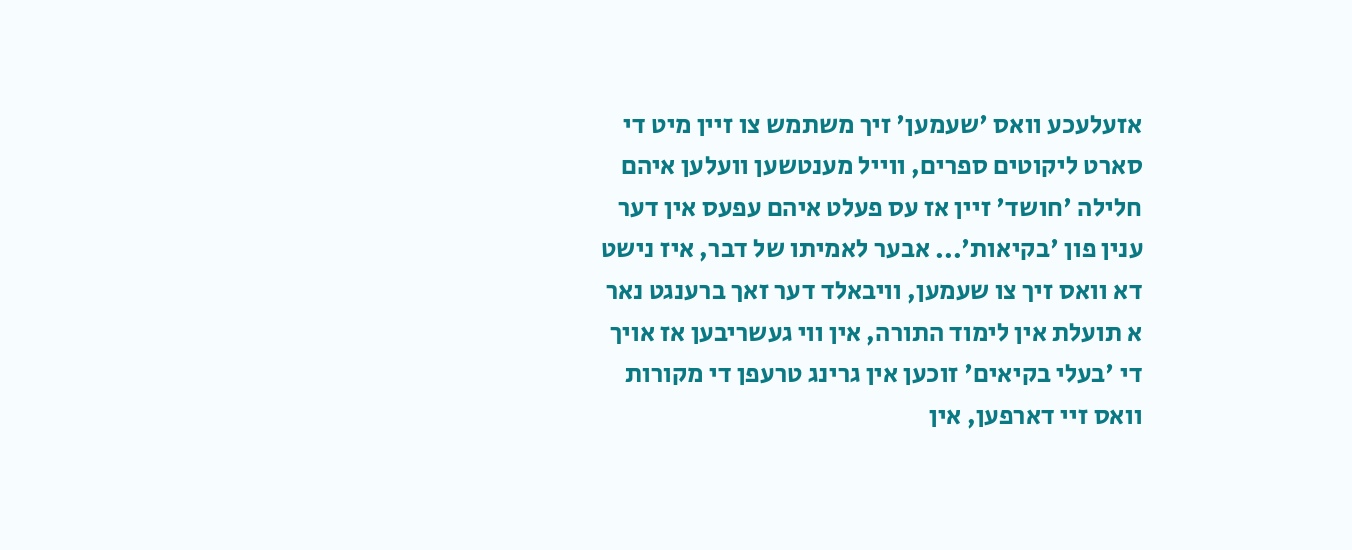אזעלעכע וואס 'שעמען' זיך משתמש צו זיין מיט די סארט ליקוטים ספרים, ווייל מענטשען וועלען איהם חלילה 'חושד' זיין אז עס פעלט איהם עפעס אין דער ענין פון 'בקיאות'... אבער לאמיתו של דבר, איז נישט דא וואס זיך צו שעמען, וויבאלד דער זאך ברענגט נאר א תועלת אין לימוד התורה, אין ווי געשריבען אז אויך די 'בעלי בקיאים' זוכען אין גרינג טרעפן די מקורות וואס זיי דארפען, אין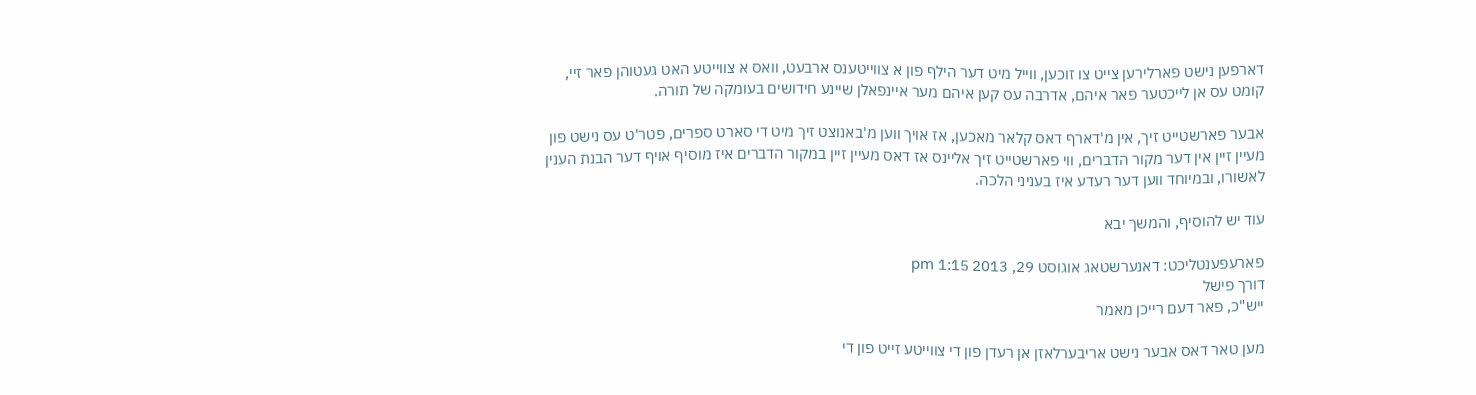דארפען נישט פארלירען צייט צו זוכען, ווייל מיט דער הילף פון א צווייטענס ארבעט, וואס א צווייטע האט געטוהן פאר זיי, קומט עס אן לייכטער פאר איהם, אדרבה עס קען איהם מער איינפאלן שיינע חידושים בעומקה של תורה.

אבער פארשטייט זיך, אין מ'דארף דאס קלאר מאכען, אז אויך ווען מ'באנוצט זיך מיט די סארט ספרים, פטר'ט עס נישט פון מעיין זיין אין דער מקור הדברים, ווי פארשטייט זיך אליינס אז דאס מעיין זיין במקור הדברים איז מוסיף אויף דער הבנת הענין לאשורו, ובמיוחד ווען דער רעדע איז בעניני הלכה.

עוד יש להוסיף, והמשך יבא

פארעפענטליכט: דאנערשטאג אוגוסט 29, 2013 1:15 pm
דורך פישל
ייש"כ, פאר דעם רייכן מאמר

מען טאר דאס אבער נישט אריבערלאזן אן רעדן פון די צווייטע זייט פון די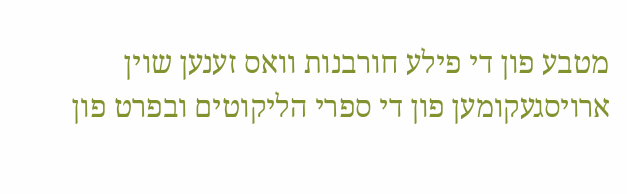מטבע פון די פילע חורבנות וואס זענען שוין ארויסגעקומען פון די ספרי הליקוטים ובפרט פון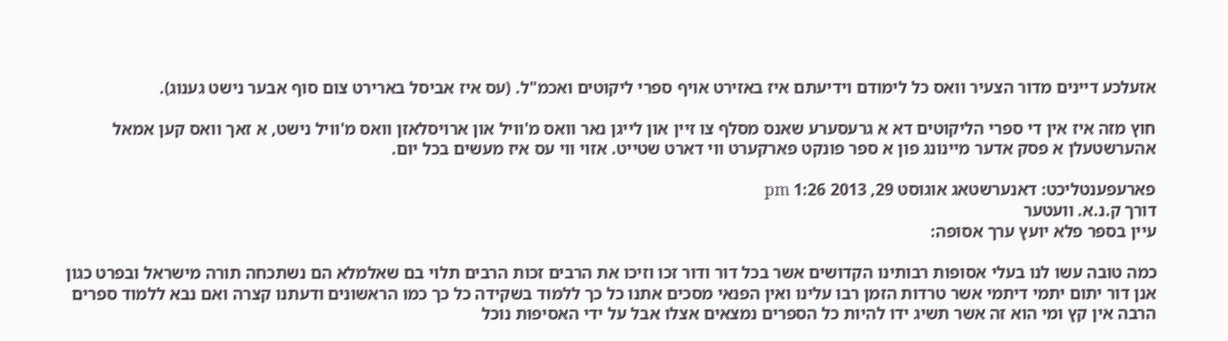אזעלכע דיינים מדור הצעיר וואס כל לימודם וידיעתם איז באזירט אויף ספרי ליקוטים ואכמ"ל. (עס איז אביסל בארירט צום סוף אבער נישט גענוג).

חוץ מזה איז אין די ספרי הליקוטים דא א גרעסערע שאנס מסלף צו זיין און לייגן נאר וואס מ'וויל און ארויסלאזן וואס מ'וויל נישט, א זאך וואס קען אמאל אהערשטעלן א פסק אדער מיינונג פון א ספר פונקט פארקערט ווי דארט שטייט. אזוי ווי עס איז מעשים בכל יום.

פארעפענטליכט: דאנערשטאג אוגוסט 29, 2013 1:26 pm
דורך ק.נ.א. וועטער
עיין בספר פלא יועץ ערך אסופה:

כמה טובה עשו לנו בעלי אסופות רבותינו הקדושים אשר בכל דור ודור זכו וזיכו את הרבים זכות הרבים תלוי בם שאלמלא הם נשתכחה תורה מישראל ובפרט כגון אנן דור יתום יתמי דיתמי אשר טרדות הזמן רבו עלינו ואין הפנאי מסכים אתנו כל כך ללמוד בשקידה כל כך כמו הראשונים ודעתנו קצרה ואם נבא ללמוד ספרים הרבה אין קץ ומי הוא זה אשר תשיג ידו להיות כל הספרים נמצאים אצלו אבל על ידי האסיפות נוכל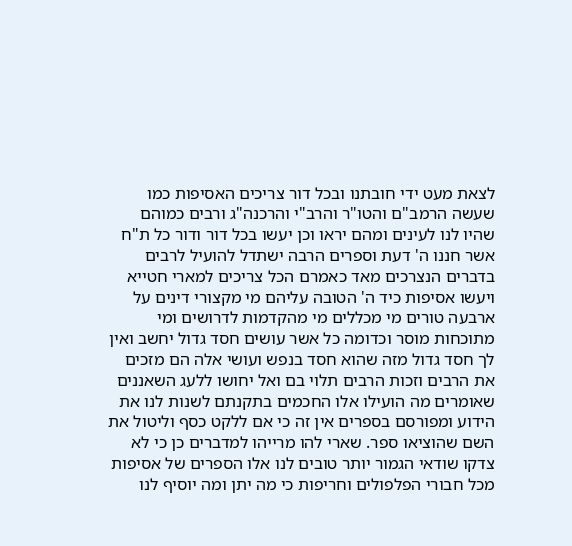לצאת מעט ידי חובתנו ובכל דור צריכים האסיפות כמו שעשה הרמב"ם והטו"ר והרב"י והרכנה"ג ורבים כמוהם שהיו לנו לעינים ומהם יראו וכן יעשו בכל דור ודור כל ת"ח אשר חננו ה' דעת וספרים הרבה ישתדל להועיל לרבים בדברים הנצרכים מאד כאמרם הכל צריכים למארי חטייא ויעשו אסיפות כיד ה' הטובה עליהם מי מקצורי דינים על ארבעה טורים מי מכללים מי מהקדמות לדרושים ומי מתוכחות מוסר וכדומה כל אשר עושים חסד גדול יחשב ואין לך חסד גדול מזה שהוא חסד בנפש ועושי אלה הם מזכים את הרבים וזכות הרבים תלוי בם ואל יחושו ללעג השאננים שאומרים מה הועילו אלו החכמים בתקנתם לשנות לנו את הידוע ומפורסם בספרים אין זה כי אם ללקט כסף וליטול את השם שהוציאו ספר. שארי להו מרייהו למדברים כן כי לא צדקו שודאי הגמור יותר טובים לנו אלו הספרים של אסיפות מכל חבורי הפלפולים וחריפות כי מה יתן ומה יוסיף לנו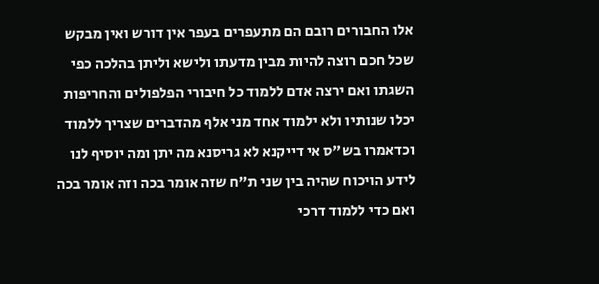אלו החבורים רובם הם מתעפרים בעפר אין דורש ואין מבקש שכל חכם רוצה להיות מבין מדעתו ולישא וליתן בהלכה כפי השגתו ואם ירצה אדם ללמוד כל חיבורי הפלפולים והחריפות יכלו שנותיו ולא ילמוד אחד מני אלף מהדברים שצריך ללמוד וכדאמרו בש"ס אי דייקנא לא גריסנא מה יתן ומה יוסיף לנו לידע הויכוח שהיה בין שני ת"ח שזה אומר בכה וזה אומר בכה ואם כדי ללמוד דרכי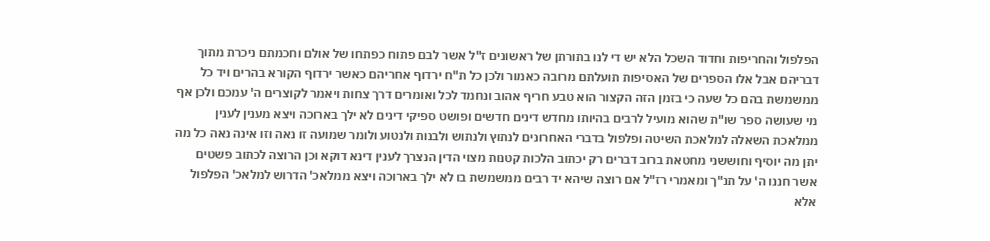הפלפול והחריפות וחדוד השכל הלא יש די לנו בתורתן של ראשונים ז"ל אשר לבם פתוח כפתחו של אולם וחכמתם ניכרת מתוך דבריהם אבל אלו הספרים של האסיפות תועלתם מרובה כאמור ולכן כל ת"ח ירדוף אחריהם כאשר ירדוף הקורא בהרים ויד כל ממשמשת בהם כל שעה כי בזמן הזה הקצור הוא טבע חריף אהוב ונחמד לכל ואומרים דרך צחות ויאמר לקוצרים ה' עמכם ולכן אף מי שעושה ספר שו"ת שהוא מועיל לרבים בהיותו מחדש דינים חדשים ופושט ספיקי דינים לא ילך בארוכה ויצא מענין לענין ממלאכת השאלה למלאכת השיטה ופלפול בדברי האחרונים לנתוץ ולנתוש ולבנות ולנטוע ולומר שמועה זו נאה וזו אינה נאה כל מה יתן מה יוסיף וחוששני מחטאת ברוב דברים רק יכתוב הלכות קטנות מצוי הדין הנצרך לענין דינא דוקא וכן הרוצה לכתוב פשטים אשר חננו ה' על תנ"ך ומאמרי רז"ל אם רוצה שיהא יד רבים ממשמשת בו לא ילך בארוכה ויצא ממלאכ' הדרוש למלאכ' הפלפול אלא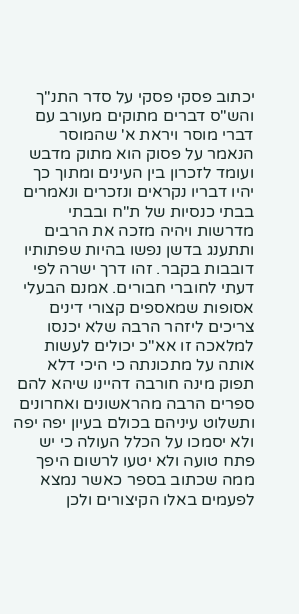יכתוב פסקי פסקי על סדר התנ"ך והש"ס דברים מתוקים מעורב עם דברי מוסר ויראת א' שהמוסר הנאמר על פסוק הוא מתוק מדבש ועומד לזכרון בין העינים ומתוך כך יהיו דבריו נקראים ונזכרים ונאמרים בבתי כנסיות של ת"ח ובבתי מדרשות ויהיה מזכה את הרבים ותתענג בדשן נפשו בהיות שפתותיו דובבות בקבר. זהו דרך ישרה לפי דעתי לחוברי חבורים. אמנם הבעלי אסופות שמאספים קצורי דינים צריכים ליזהר הרבה שלא יכנסו למלאכה זו אא"כ יכולים לעשות אותה על מתכונתה כי היכי דלא תפוק מינה חורבה דהיינו שיהא להם ספרים הרבה מהראשונים ואחרונים ותשלוט עיניהם בכולם בעיון יפה יפה ולא יסמכו על הכלל העולה כי יש פתח טועה ולא יטעו לרשום היפך ממה שכתוב בספר כאשר נמצא לפעמים באלו הקיצורים ולכן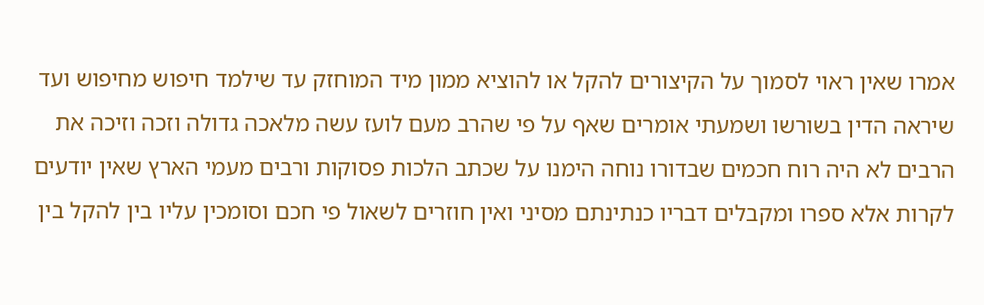אמרו שאין ראוי לסמוך על הקיצורים להקל או להוציא ממון מיד המוחזק עד שילמד חיפוש מחיפוש ועד שיראה הדין בשורשו ושמעתי אומרים שאף על פי שהרב מעם לועז עשה מלאכה גדולה וזכה וזיכה את הרבים לא היה רוח חכמים שבדורו נוחה הימנו על שכתב הלכות פסוקות ורבים מעמי הארץ שאין יודעים לקרות אלא ספרו ומקבלים דבריו כנתינתם מסיני ואין חוזרים לשאול פי חכם וסומכין עליו בין להקל בין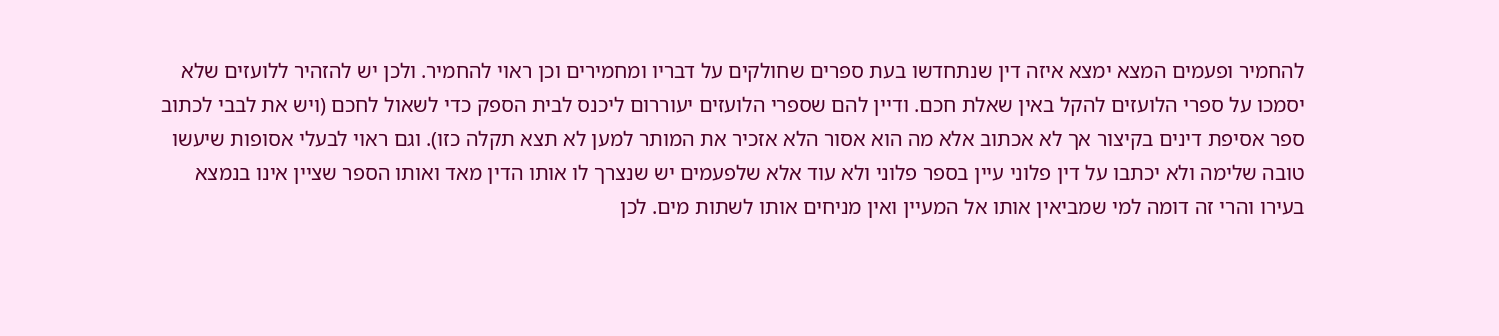להחמיר ופעמים המצא ימצא איזה דין שנתחדשו בעת ספרים שחולקים על דבריו ומחמירים וכן ראוי להחמיר. ולכן יש להזהיר ללועזים שלא יסמכו על ספרי הלועזים להקל באין שאלת חכם. ודיין להם שספרי הלועזים יעוררום ליכנס לבית הספק כדי לשאול לחכם (ויש את לבבי לכתוב ספר אסיפת דינים בקיצור אך לא אכתוב אלא מה הוא אסור הלא אזכיר את המותר למען לא תצא תקלה כזו). וגם ראוי לבעלי אסופות שיעשו טובה שלימה ולא יכתבו על דין פלוני עיין בספר פלוני ולא עוד אלא שלפעמים יש שנצרך לו אותו הדין מאד ואותו הספר שציין אינו בנמצא בעירו והרי זה דומה למי שמביאין אותו אל המעיין ואין מניחים אותו לשתות מים. לכן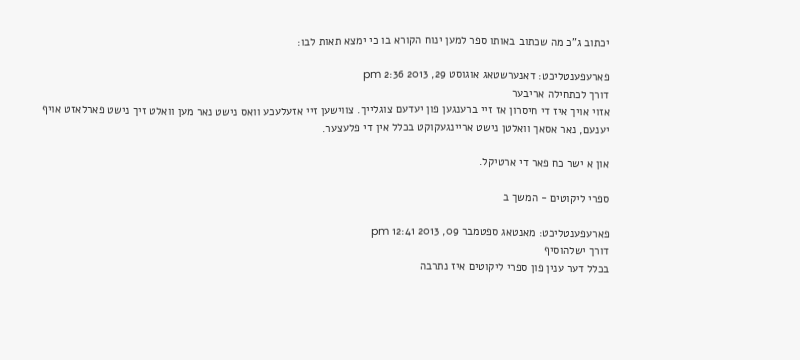יכתוב ג"כ מה שכתוב באותו ספר למען ינוח הקורא בו כי ימצא תאות לבו:

פארעפענטליכט: דאנערשטאג אוגוסט 29, 2013 2:36 pm
דורך לכתחילה אריבער
אזוי אויך איז די חיסרון אז זיי ברענגען פון יעדעם צוגלייך. צווישען זיי אזעלעכע וואס נישט נאר מען וואלט זיך נישט פארלאזט אויף יענעם, נאר אסאך וואלטן נישט אריינגעקוקט בכלל אין די פלעצער.

און א ישר כח פאר די ארטיקל.

ספרי ליקוטים - המשך ב

פארעפענטליכט: מאנטאג ספטמבר 09, 2013 12:41 pm
דורך ישלהוסיף
בכלל דער ענין פון ספרי ליקוטים איז נתרבה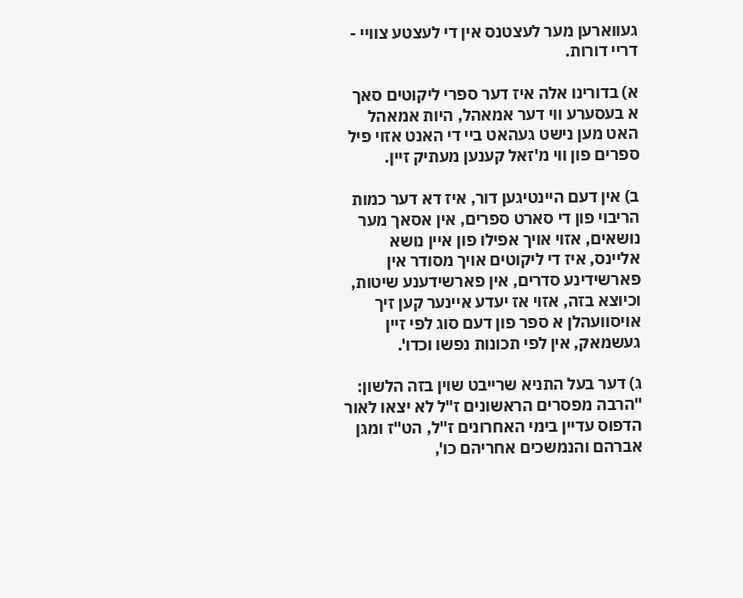געווארען מער לעצטנס אין די לעצטע צוויי - דריי דורות.

א) בדורינו אלה איז דער ספרי ליקוטים סאך א בעסערע ווי דער אמאהל, היות אמאהל האט מען נישט געהאט ביי די האנט אזוי פיל ספרים פון ווי מ'זאל קענען מעתיק זיין.

ב) אין דעם היינטיגען דור, איז דא דער כמות הריבוי פון די סארט ספרים, אין אסאך מער נושאים, אזוי אויך אפילו פון איין נושא אליינס, איז די ליקוטים אויך מסודר אין פארשידינע סדרים, אין פארשידענע שיטות, וכיוצא בזה, אזוי אז יעדע איינער קען זיך אויסוועהלן א ספר פון דעם סוג לפי זיין געשמאק, אין לפי תכונות נפשו וכדו'.

ג) דער בעל התניא שרייבט שוין בזה הלשון: "הרבה מפסרים הראשונים ז"ל לא יצאו לאור הדפוס עדיין בימי האחרונים ז"ל, הט"ז ומגן אברהם והנמשכים אחריהם כו',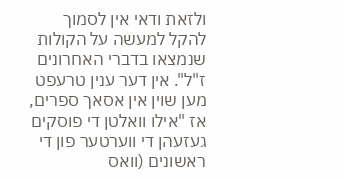ולזאת ודאי אין לסמוך להקל למעשה על הקולות שנמצאו בדברי האחרונים ז"ל". אין דער ענין טרעפט מען שוין אין אסאך ספרים, אז "אילו וואלטן די פוסקים געזעהן די ווערטער פון די ראשונים (וואס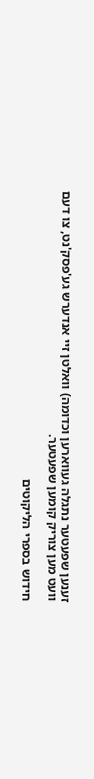זענען שפעטער נתגלה געווארען וכדומה) וואלטן זיי אנדערש גע'פסק'נט, צו דעם וועט מען צוריק קומען שפעטער.

חידוש בספרי הליקוטים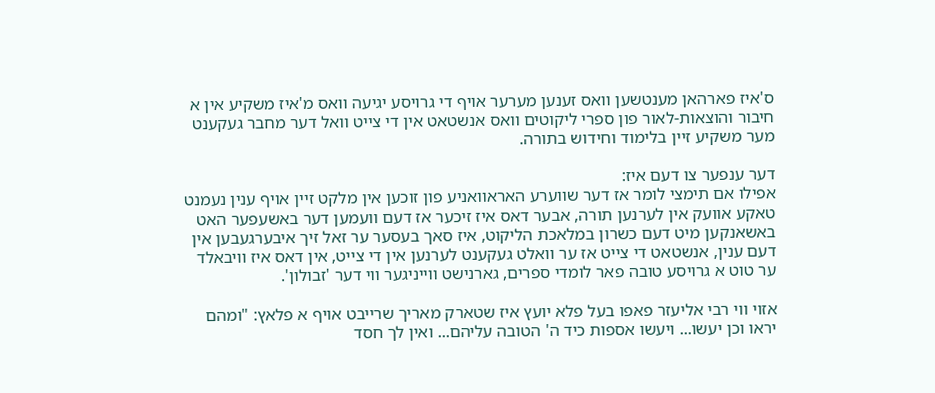ס'איז פארהאן מענטשען וואס זענען מערער אויף די גרויסע יגיעה וואס מ'איז משקיע אין א חיבור והוצאות-לאור פון ספרי ליקוטים וואס אנשטאט אין די צייט וואל דער מחבר געקענט מער משקיע זיין בלימוד וחידוש בתורה.

דער ענפער צו דעם איז:
אפילו אם תימצי לומר אז דער שווערע האראוואניע פון זוכען אין מלקט זיין אויף ענין נעמנט טאקע אוועק אין לערנען תורה, אבער דאס איז זיכער אז דעם וועמען דער באשעפער האט באשאנקען מיט דעם כשרון במלאכת הליקוט, איז סאך בעסער ער זאל זיך איבערגעבען אין דעם ענין, אנשטאט די צייט אז ער וואלט געקענט לערנען אין די צייט, אין דאס איז וויבאלד ער טוט א גרויסע טובה פאר לומדי ספרים, גארנישט ווייניגער ווי דער 'זבולון'.

אזוי ווי רבי אליעזר פאפו בעל פלא יועץ איז שטארק מאריך שרייבט אויף א פלאץ: "ומהם יראו וכן יעשו... ויעשו אספות כיד ה' הטובה עליהם... ואין לך חסד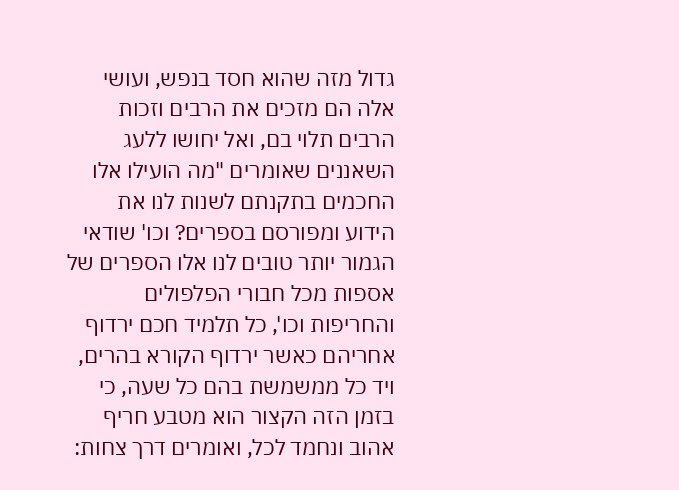גדול מזה שהוא חסד בנפש, ועושי אלה הם מזכים את הרבים וזכות הרבים תלוי בם, ואל יחושו ללעג השאננים שאומרים "מה הועילו אלו החכמים בתקנתם לשנות לנו את הידוע ומפורסם בספרים? וכו' שודאי הגמור יותר טובים לנו אלו הספרים של אספות מכל חבורי הפלפולים והחריפות וכו', כל תלמיד חכם ירדוף אחריהם כאשר ירדוף הקורא בהרים, ויד כל ממשמשת בהם כל שעה, כי בזמן הזה הקצור הוא מטבע חריף אהוב ונחמד לכל, ואומרים דרך צחות: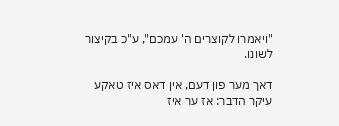"ויאמרו לקוצרים ה' עמכם", ע"כ בקיצור לשונו.

דאך מער פון דעם, אין דאס איז טאקע עיקר הדבר: אז ער איז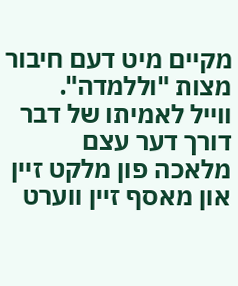מקיים מיט דעם חיבור מצות "וללמדה".
ווייל לאמיתו של דבר דורך דער עצם מלאכה פון מלקט זיין און מאסף זיין ווערט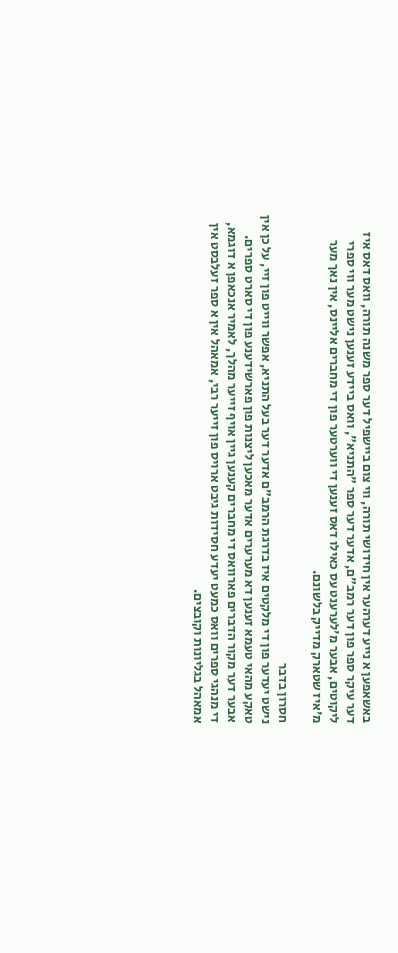באשאפען א נייע דערהער אין חידושי תורה, ווי צום ביישפיל דער ספר משנה תורה, וואס דאס איז דער עיקר ספר פון דער רמב"ם, אדער דער ספר "התניא", וואס ביידע זענען נישט מער ווי ספרי ליקוטים, אבער מ'לערענט עס כאילו דאס זענען די ווערטער פון די מחברים אליינס, אין נאך מער מ'איז שטארק מדייק בלשונם.

חסרון בדבר
נישט יעדער פון די מלקטים איז בדרגת הרמב"ם אדער דער בעל התניא, אפשר ווייט פון זיי, על כן אין טאקע מהאי טעמא זענען דא מערערים אדער מאכען ליצנות פון פארשידענע פון די סארט ספרים.
אבער דער מקור הדברים פארוואס די מחברים קענען גיין אויף זייער מהלך, לאמיר אנכאפן א דוגמא, די מנהגי ספרים וואס כמעט יעדע חסידות גיבט ארויס פון זייער רבי, אמאהל אין א ספר זעלבסט אין אמאהל בגליונות וקובצים.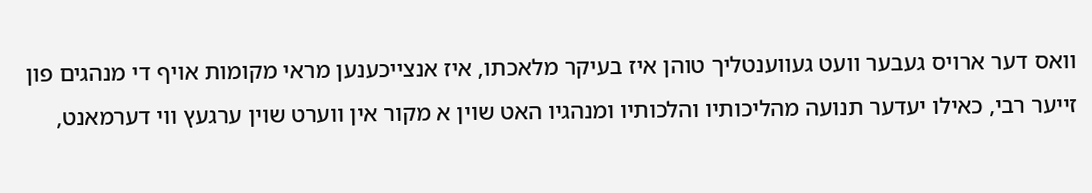וואס דער ארויס געבער וועט געווענטליך טוהן איז בעיקר מלאכתו, איז אנצייכענען מראי מקומות אויף די מנהגים פון זייער רבי, כאילו יעדער תנועה מהליכותיו והלכותיו ומנהגיו האט שוין א מקור אין ווערט שוין ערגעץ ווי דערמאנט,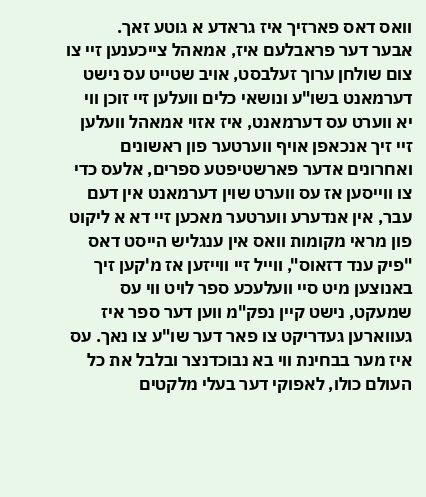וואס דאס פארזיך איז גראדע א גוטע זאך.
אבער דער פראבלעם איז, אמאהל צייכענען זיי צו צום שולחן ערוך זעלבסט, אויב שטייט עס נישט דערמאנט בשו"ע ונושאי כלים וועלען זיי זוכן ווי יא ווערט עס דערמאנט, איז אזוי אמאהל וועלען זיי זיך אנכאפן אויף ווערטער פון ראשונים ואחרונים אדער פארשטיפטע ספרים, אלעס כדי צו ווייסען אז עס ווערט שוין דערמאנט אין דעם עבר, אין אנדערע ווערטער מאכען זיי דא א ליקוט פון מראי מקומות וואס אין ענגליש הייסט דאס "פיק ענד דזאוס", ווייל זיי ווייזען אז מ'קען זיך באנוצען מיט סיי וועלעכע ספר לויט ווי עס שמעקט, נישט קיין נפק"מ ווען דער ספר איז געווארען געדריקט צו פאר דער שו"ע צו נאך. עס איז מער בבחינת ווי בא נבוכדנצר ובלבל את כל העולם כולו, לאפוקי דער בעלי מלקטים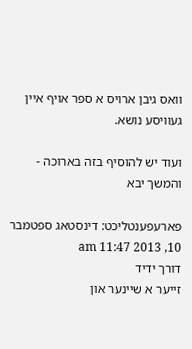וואס גיבן ארויס א ספר אויף איין געוויסע נושא.

ועוד יש להוסיף בזה בארוכה - והמשך יבא

פארעפענטליכט: דינסטאג ספטמבר 10, 2013 11:47 am
דורך ידיד
זייער א שיינער און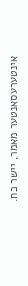אינטערעסאנטער מאמר, יישר כח.